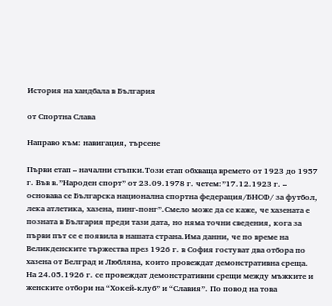История на хандбала в България

от Спортна Слава

Направо към: навигация, търсене

Първи етап – начални стъпки.Този етап обхваща времето от 1923 до 1957 г. Във в.”Народен спорт” от 23.09.1978 г. четем:”17.12.1923 г. – основава се Българска национална спортна федерация/БНСФ/ за футбол, лека атлетика, хазена, пинг-понг”.Смело може да се каже, че хазената е позната в България преди тази дата, но няма точни сведения, кога за първи път се е появила в нашата страна.Има данни, че по време на Великденските тържества през 1926 г. в София гостуват два отбора по хазена от Белград и Любляна, които провеждат демонстративна среща. На 24.05.1926 г. се провеждат демонстративни срещи между мъжките и женските отбори на “Хокей-клуб” и “Славия”. По повод на това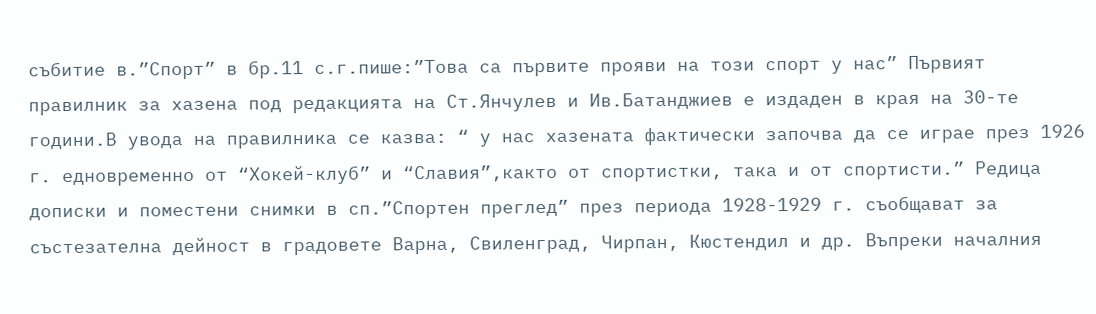събитие в.”Спорт” в бр.11 с.г.пише:”Това са първите прояви на този спорт у нас” Първият правилник за хазена под редакцията на Ст.Янчулев и Ив.Батанджиев е издаден в края на 30-те години.В увода на правилника се казва: “ у нас хазената фактически започва да се играе през 1926 г. едновременно от “Хокей-клуб” и “Славия”,както от спортистки, така и от спортисти.” Редица дописки и поместени снимки в сп.”Спортен преглед” през периода 1928-1929 г. съобщават за състезателна дейност в градовете Варна, Свиленград, Чирпан, Кюстендил и др. Въпреки началния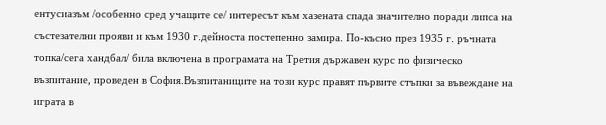ентусиазъм /особенно сред учащите се/ интересът към хазената спада значително поради липса на състезателни прояви и към 1930 г.дейноста постепенно замира. По-късно през 1935 г. ръчната топка/сега хандбал/ била включена в програмата на Третия държавен курс по физическо възпитание, проведен в София.Възпитаниците на този курс правят първите стъпки за въвеждане на играта в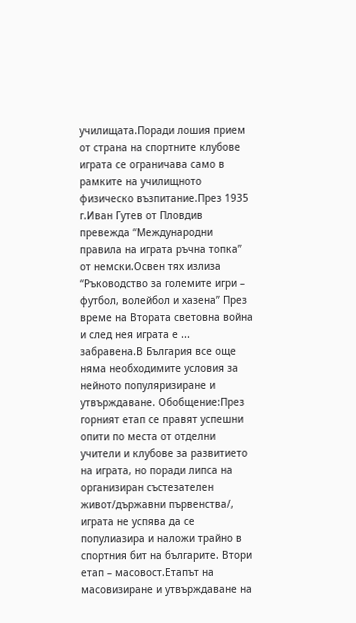училищата.Поради лошия прием от страна на спортните клубове играта се ограничава само в рамките на училищното физическо възпитание.През 1935 г.Иван Гутев от Пловдив превежда “Международни правила на играта ръчна топка” от немски.Освен тях излиза “Ръководство за големите игри – футбол, волейбол и хазена” През време на Втората световна война и след нея играта е ... забравена.В България все още няма необходимите условия за нейното популяризиране и утвърждаване. Обобщение:През горният етап се правят успешни опити по места от отделни учители и клубове за развитието на играта, но поради липса на организиран състезателен живот/държавни първенства/, играта не успява да се популиазира и наложи трайно в спортния бит на българите. Втори етап – масовост.Етапът на масовизиране и утвърждаване на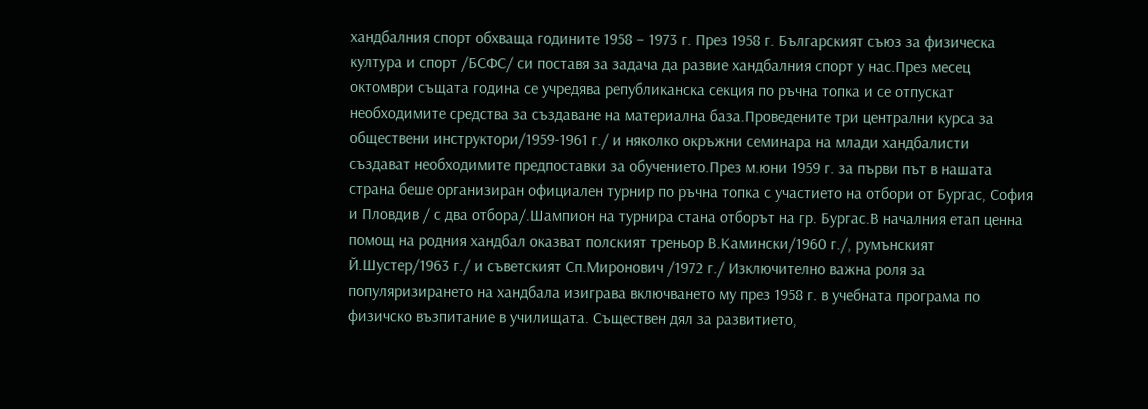хандбалния спорт обхваща годините 1958 – 1973 г. През 1958 г. Българският съюз за физическа култура и спорт /БСФС/ си поставя за задача да развие хандбалния спорт у нас.През месец октомври същата година се учредява републиканска секция по ръчна топка и се отпускат необходимите средства за създаване на материална база.Проведените три централни курса за обществени инструктори/1959-1961 г./ и няколко окръжни семинара на млади хандбалисти създават необходимите предпоставки за обучението.През м.юни 1959 г. за първи път в нашата страна беше организиран официален турнир по ръчна топка с участието на отбори от Бургас, София и Пловдив / с два отбора/.Шампион на турнира стана отборът на гр. Бургас.В началния етап ценна помощ на родния хандбал оказват полският треньор В.Камински/1960 г./, румънският Й.Шустер/1963 г./ и съветският Сп.Миронович /1972 г./ Изключително важна роля за популяризирането на хандбала изиграва включването му през 1958 г. в учебната програма по физичско възпитание в училищата. Съществен дял за развитието,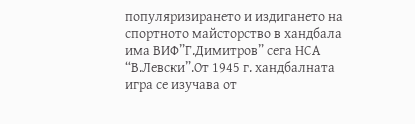популяризирането и издигането на спортното майсторство в хандбала има ВИФ”Г.Димитров” сега НСА “В.Левски”.От 1945 г. хандбалната игра се изучава от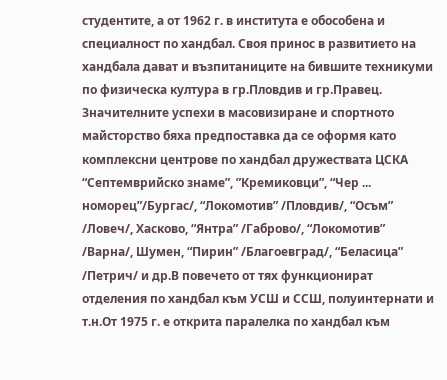студентите, а от 1962 г. в института е обособена и специалност по хандбал. Своя принос в развитието на хандбала дават и възпитаниците на бившите техникуми по физическа култура в гр.Пловдив и гр.Правец. Значителните успехи в масовизиране и спортното майсторство бяха предпоставка да се оформя като комплексни центрове по хандбал дружествата ЦСКА “Септемврийско знаме”, ”Кремиковци”, “Чер ... номорец”/Бургас/, “Локомотив” /Пловдив/, “Осъм” /Ловеч/, Хасково, “Янтра” /Габрово/, “Локомотив” /Варна/, Шумен, “Пирин” /Благоевград/, “Беласица” /Петрич/ и др.В повечето от тях функционират отделения по хандбал към УСШ и ССШ, полуинтернати и т.н.От 1975 г. е открита паралелка по хандбал към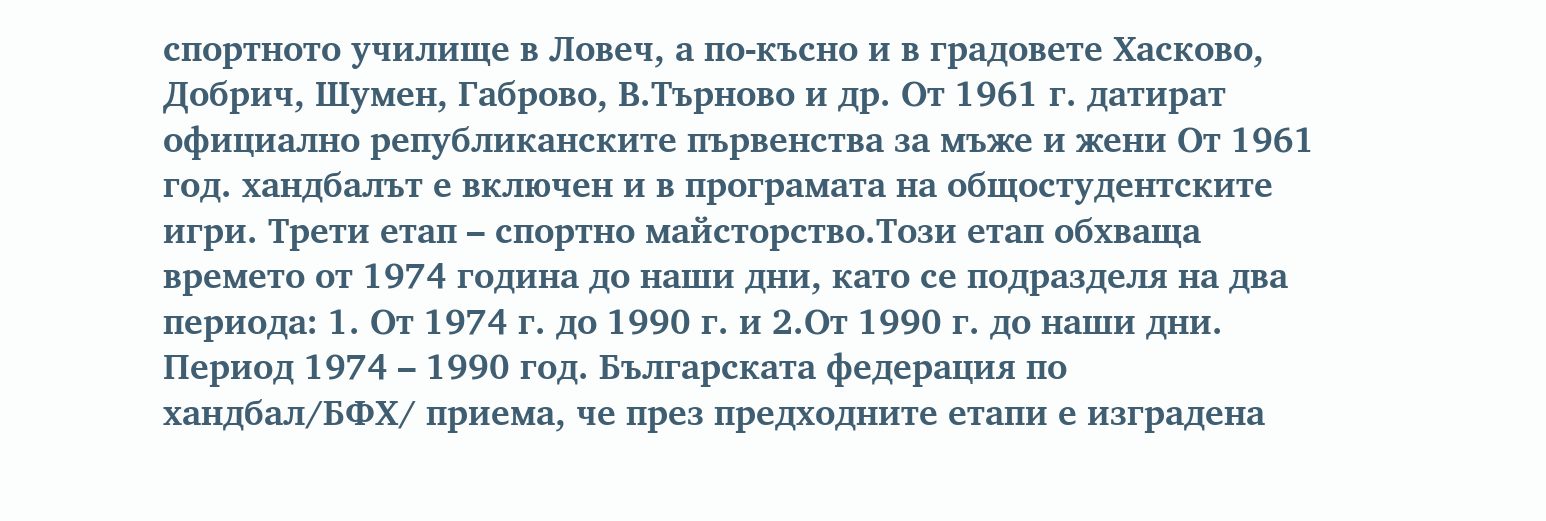спортното училище в Ловеч, а по-късно и в градовете Хасково, Добрич, Шумен, Габрово, В.Търново и др. От 1961 г. датират официално републиканските първенства за мъже и жени От 1961 год. хандбалът е включен и в програмата на общостудентските игри. Трети етап – спортно майсторство.Този етап обхваща времето от 1974 година до наши дни, като се подразделя на два периода: 1. От 1974 г. до 1990 г. и 2.От 1990 г. до наши дни. Период 1974 – 1990 год. Българската федерация по хандбал/БФХ/ приема, че през предходните етапи е изградена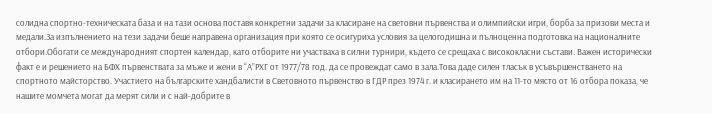солидна спортно-техническата база и на тази основа поставя конкретни задачи за класиране на световни първенства и олимпийски игри, борба за призови места и медали.За изпълнението на тези задачи беше направена организация при която се осигуриха условия за целогодишна и пълноценна подготовка на националните отбори.Обогати се международният спортен календар, като отборите ни участваха в силни турнири, където се срещаха с висококласни състави. Важен исторически факт е и решението на БФХ първенствата за мъже и жени в “А”РХГ от 1977/78 год. да се провеждат само в зала.Това даде силен тласък в усъвършенстването на спортното майсторство. Участието на българските хандбалисти в Световното първенство в ГДР през 1974 г. и класирането им на 11-то място от 16 отбора показа, че нашите момчета могат да мерят сили и с най-добрите в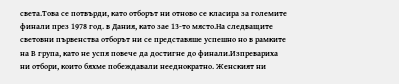света.Това се потвърди, като отборът ни отново се класира за големите финали през 1978 год. в Дания, като зае 13-то място.На следващите световни първенства отборът ни се представяше успешно но в рамките на В група, като не успя повече да достигне до финали.Изпревариха ни отбори, които бяхме побеждавали нееднократно. Женският ни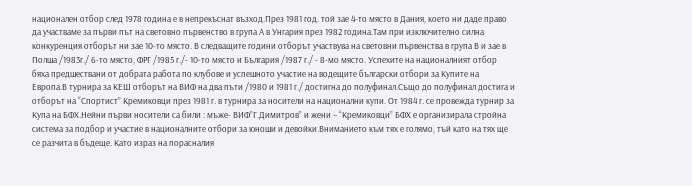национален отбор след 1978 година е в непрекъснат възход.През 1981 год. той зае 4-то място в Дания, което ни даде право да участваме за първи път на световно първенство в група А в Унгария през 1982 година.Там при изключително силна конкуренция отборът ни зае 10-то място. В следващите години отборът участвува на световни първенства в група В и зае в Полша /1983г./ 6-то място, ФРГ /1985 г./- 10-то място и България /1987 г./ - 8-мо място. Успехите на националният отбор бяха предшествани от добрата работа по клубове и успешното участие на водещите български отбори за Купите на Европа.В турнира за КЕШ отборът на ВИФ на два пъти /1980 и 1981 г./ достигна до полуфинал.Също до полуфинал достига и отборът на “Спортист” Кремиковци през 1981 г. в турнира за носители на национални купи. От 1984 г. се провежда турнир за Купа на БФХ.Нейни първи носители са били : мъже- ВИФ”Г.Димитров” и жени – “Кремиковци” БФХ е организирала стройна система за подбор и участие в националните отбори за юноши и девойки.Вниманието към тях е голямо, тъй като на тях ще се разчита в бъдеще. Като израз на порасналия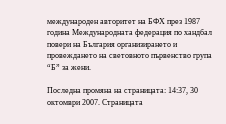международен авторитет на БФХ през 1987 година Международната федерация по хандбал повери на България организирането и провеждането на световното първенство група “Б” за жени.

Последна промяна на страницата: 14:37, 30 октомври 2007. Страницата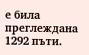е била преглеждана 1292 пъти.